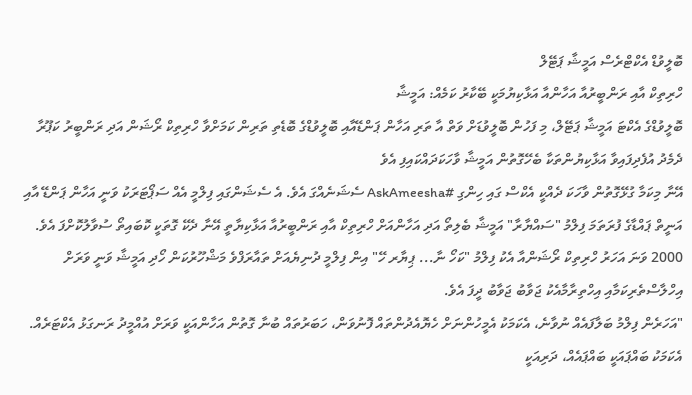ބޮލީވުޑް އެކްޓްރެސް އަމީޝާ ޕަޓޭލް
ހްރިތިކް އާއި ރަންބީރުއާ އަހާންއާ އަޅާކިޔުމަކީ ބޭކާރު ކަމެއް: އަމީޝާ
ބޮލީވުޑްގެ އެކްޓަ އަމީޝާ ޕަޓޭލް، މި ފަހުން ބޮލީވުޑަށް ވަތް އާ ތަރި އަހާން ޕަންޑޭއާއި ބޮލީވުޑްގެ ބޮޑެތި ތަރިން ކަމަށްވާ ހްރިތިކް ރޯޝަން އަދި ރަންބީރު ކަޕޫރާ ދެމެދު އުފެދިފައިވާ އަޅާކިޔުންތަކާ ބެހޭގޮތުން އަމީޝާ ވާހަކަދައްކައިފި އެވެ
އޭނާ މިކަމާ ގުޅޭގޮތުން ވާހަކަ ދެއްކީ އެކްސް ގައި ހިންގި #AskAmeesha ސެޝަނެއްގަ އެވެ. އެ ސެޝަންގައި ފިލްމީ އެއް ސަޕޯޓަރަކު ވަނީ އަހާން ޕަންޑޭ އާއި އަނީތް ޕައްޑާގެ ފުރަތަމަ ފިލްމު "ސައްޔާރާ" އަމީޝާ ބެލިތޯ އަދި އަހާންއަށް ހްރިތިކް އާއި ރަންބީރުއާ އަޅާކިޔާތީ އޭނާ ދެކޭ ގޮތަކީ ކޮބައިތޯ ސުވާލުކޮށްފަ އެވެ.
2000 ވަނަ އަހަރު ހްރިތިކް ރޯޝަންއާ އެކު ފިލްމު "ކަހޯ ނާ... ޕިޔާރ ހޭ" އިން ފިލްމީ ދުނިޔެއަށް ތައާރަފްވެ މަޝްހޫރުކަން ހޯދި އަމީޝާ ވަނީ ވަރަށް އިހްލާސްތެރިކަމާއި އިހްތިރާމާއެކު ޖަވާބު ޖަވާބު ދީފަ އެވެ.
"އަހަރެން ފިލްމު ބަލާފައެއް ނުވާނެ، އެކަމަކު އެމީހުންނަށް ހެޔޮއެދުންތައް ފޮނުވަން، ހަބަރުތައް ބުނާ ގޮތުން އަހާންއަކީ ވަރަށް އުއްމީދު ރަނގަޅު އެކްޓަރެއް. އެކަމަކު ބައްޕައަކީ ބައްޕައެއް، ދަރިއަކީ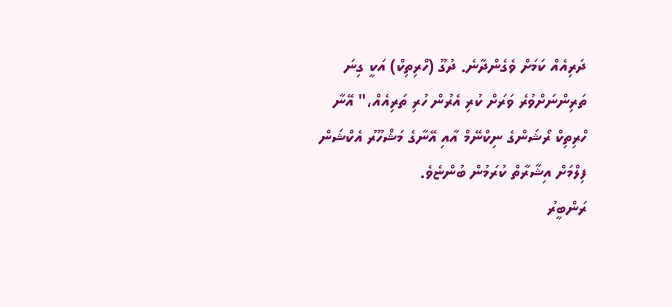ދަރިއެއް ކަމަށް ވެގެންދާނެ. ދުގޫ (ހްރިތިކް) އަކީ ގިނަ ތަރިންނަށްވުރެ ވަރަށް ކުރި އެރުން ހުރި ތަރިއެއް،" އޭނާ ހްރިތިކް ރޯޝަންގެ ނިކްނޭމް އާއި އޭނާގެ މަޝްހޫރު އެކްޝަން ފިލްމަށް އިޝާރާތް ކުރަމުން ބުންޏެވެ.
ރަންބީރު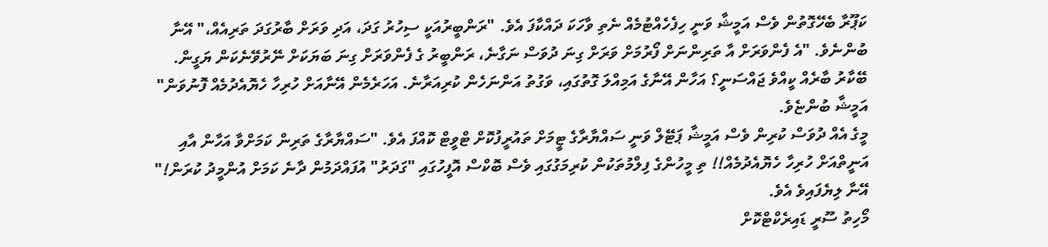ކަޕޫރާ ބެހޭގޮތުން ވެސް އަމީޝާ ވަނީ ހިފެހެއްޓުމެއް ނެތި ވާހަކަ ދައްކާފަ އެވެ. "ރަންބީރުއަކީ ސިހުރު ގަދަ، އަދި ވަރަށް ބާރުގަދަ ތަރިއެއް،" އޭނާ ބުންނެވެ. "އެ ފެންވަރަށް އާ ތަރިންނަށް ފޯރުމަށް ވަރަށް ގިނަ ދުވަސް ނަގާނެ، ރަންބީރު ގެ ފެންވަރަށް ގިނަ ބަޔަކަށް ނޭރުވޭނެކަން ޔަގީން. ބޭކާރު ބާރެއް ކީއްވެ ޖައްސަނީ؟ އަހާން އޭނާގެ އަމިއްލަ ގޮތުގައި، ވަގުތު އަންނަހެން ކުރިއަރާނެ. އަހަރެމެން އޭނާއަށް ހުރިހާ ހެޔޮއެދުމެއް ފޮނުވަން" އަމީޝާ ބުންޏެވެ.
މީގެ އެއް ދުވަސް ކުރިން ވެސް އަމީޝާ ޕަޓޭލް ވަނީ ސައްޔާރާގެ ޓީމަށް ތައުރީފުކޮށް ޓްވީޓް ކޮއްފަ އެވެ. "ސައްޔާރާގެ ތަރިން ކަމަށްވާ އަހާން އާއި އަނީތްއަށް ހުރިހާ ހެޔޮއެދުމެއް!! ތި މީހުންގެ ފިލްމުތަކުން ކުރިމަގުގައި ވެސް ބޮކްސް އޮފީހުގައި "ގަދަރު" އުފައްދަމުން ދާނެ ކަމަށް އުންމީދު ކުރަން!" އޭނާ ލިޔެފައިވެ އެވެ.
މޯހިތު ސޫރީ ޑައިރެކްޓްކޮށް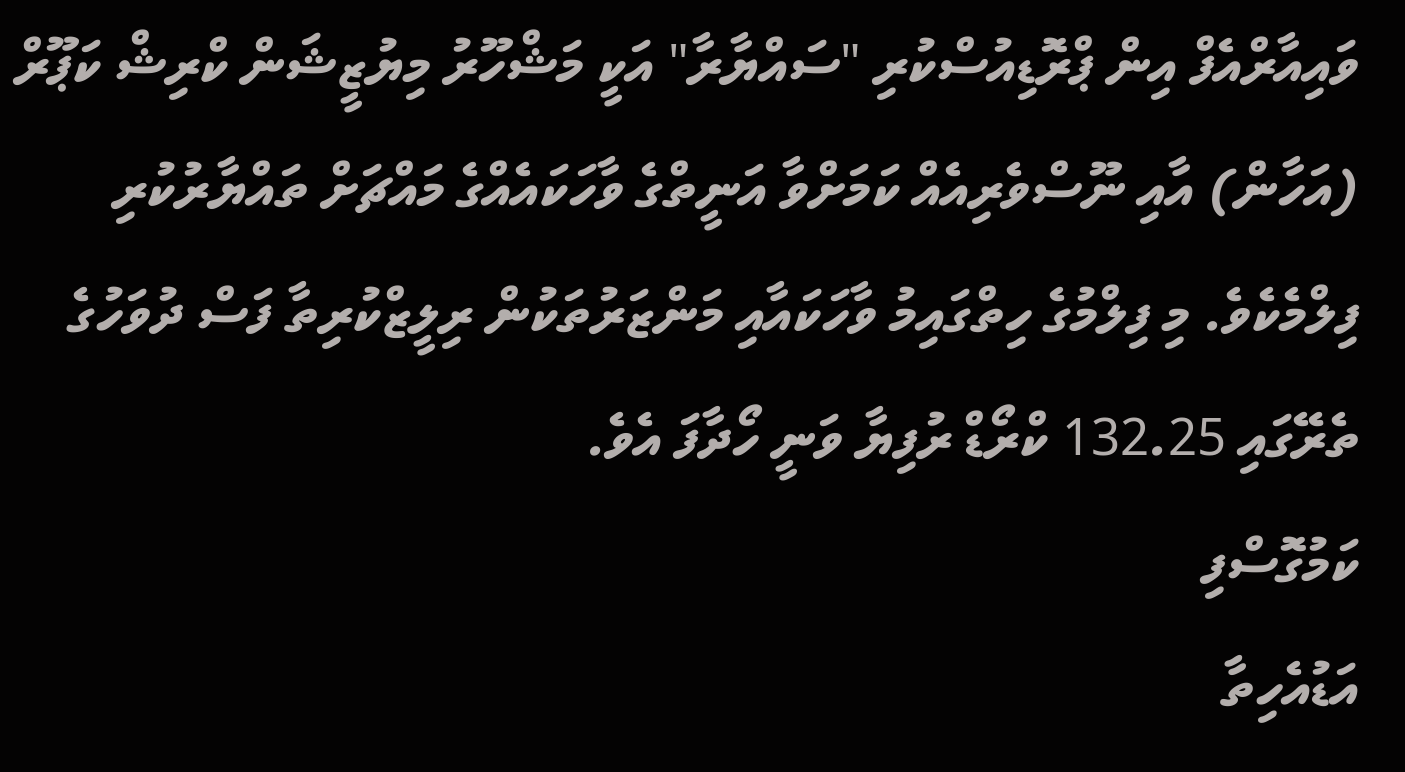ވައިއާރްއެފް އިން ޕްރޮޑިއުސްކުރި "ސައްޔާރާ" އަކީ މަޝްހޫރު މިޔުޒީޝަން ކްރިޝް ކަޕޫރް (އަހާން) އާއި ނޫސްވެރިއެއް ކަމަށްވާ އަނީތްގެ ވާހަކައެއްގެ މައްޗަށް ތައްޔާރުކުރި ފިލްމެކެވެ. މި ފިލްމުގެ ހިތްގައިމު ވާހަކައާއި މަންޒަރުތަކުން ރިލީޒްކުރިތާ ފަސް ދުވަހުގެ ތެރޭގައި 132.25 ކްރޯޑް ރުފިޔާ ވަނީ ހޯދާފަ އެވެ.
ކަމުގޮސްފި
އަޑުއެހިތާ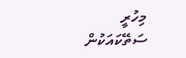މިހުރީ
ސަތޭކައަކުން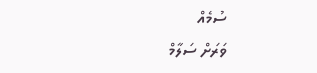ސުމެއް
ވަރަށް ސަލާމް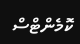ކޮމެންޓްސް